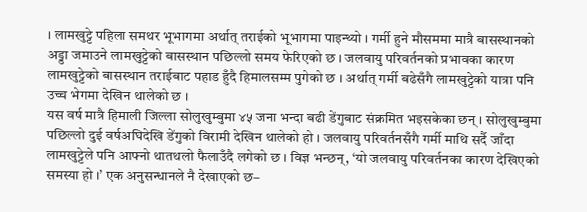। लामखुट्टे पहिला समथर भूभागमा अर्थात् तराईको भूभागमा पाइन्थ्यो । गर्मी हुने मौसममा मात्रै बासस्थानको अड्डा जमाउने लामखुट्टेको बासस्थान पछिल्लो समय फेरिएको छ । जलवायु परिवर्तनको प्रभावका कारण लामखुट्टेको बासस्थान तराईबाट पहाड हुँदै हिमालसम्म पुगेको छ । अर्थात् गर्मी बढेसँगै लामखुट्टेको यात्रा पनि उच्च भेगमा देखिन थालेको छ ।
यस वर्ष मात्रै हिमाली जिल्ला सोलुखुम्बुमा ४५ जना भन्दा बढी डेंगुबाट संक्रमित भइसकेका छन् । सोलुखुम्बुमा पछिल्लो दुई वर्षअघिदेखि डेंगुको विरामी देखिन थालेको हो । जलवायु परिवर्तनसँगै गर्मी माथि सर्दै जाँदा लामखुट्टेले पनि आफ्नो थातथलो फैलाउँदै लगेको छ । विज्ञ भन्छन्, ‘यो जलवायु परिवर्तनका कारण देखिएको समस्या हो ।’ एक अनुसन्धानले नै देखाएको छ–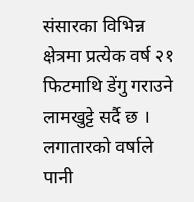संसारका विभिन्न क्षेत्रमा प्रत्येक वर्ष २१ फिटमाथि डेंगु गराउने लामखुट्टे सर्दै छ । लगातारको वर्षाले पानी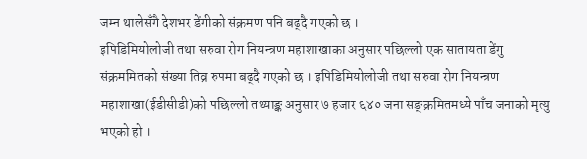जम्न थालेसँगै देशभर डेंगीको संक्रमण पनि बढ्दै गएको छ ।
इपिडिमियोलोजी तथा सरुवा रोग नियन्त्रण महाशाखाका अनुसार पछिल्लो एक सातायता डेंगु संक्रममितको संख्या तिव्र रुपमा बढ्दै गएको छ । इपिडिमियोलोजी तथा सरुवा रोग नियन्त्रण महाशाखा(ईडीसीडी)को पछिल्लो तथ्याङ्क अनुसार ७ हजार ६४० जना सङ्क्रमितमध्ये पाँच जनाको मृत्यु भएको हो ।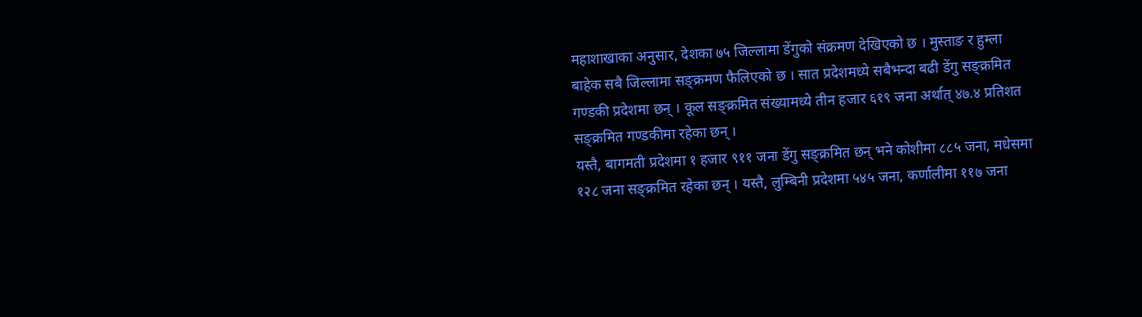महाशाखाका अनुसार, देशका ७५ जिल्लामा डेंगुको संक्रमण देखिएको छ । मुस्ताङ र हुम्ला बाहेक सबै जिल्लामा सङ्क्रमण फैलिएको छ । सात प्रदेशमध्ये सबैभन्दा बढी डेंगु सङ्क्रमित गण्डकी प्रदेशमा छन् । कूल सङ्क्रमित संख्यामध्ये तीन हजार ६१९ जना अर्थात् ४७.४ प्रतिशत सङ्क्रमित गण्डकीमा रहेका छन् ।
यस्तै, बागमती प्रदेशमा १ हजार ९११ जना डेंगु सङ्क्रमित छन् भने कोशीमा ८८५ जना, मधेसमा १२८ जना सङ्क्रमित रहेका छन् । यस्तै, लुम्बिनी प्रदेशमा ५४५ जना, कर्णालीमा ११७ जना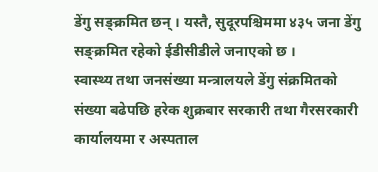डेंगु सङ्क्रमित छन् । यस्तै, सुदूरपश्चिममा ४३५ जना डेंगु सङ्क्रमित रहेको ईडीसीडीले जनाएको छ ।
स्वास्थ्य तथा जनसंख्या मन्त्रालयले डेंगु संक्रमितको संख्या बढेपछि हरेक शुक्रबार सरकारी तथा गैरसरकारी कार्यालयमा र अस्पताल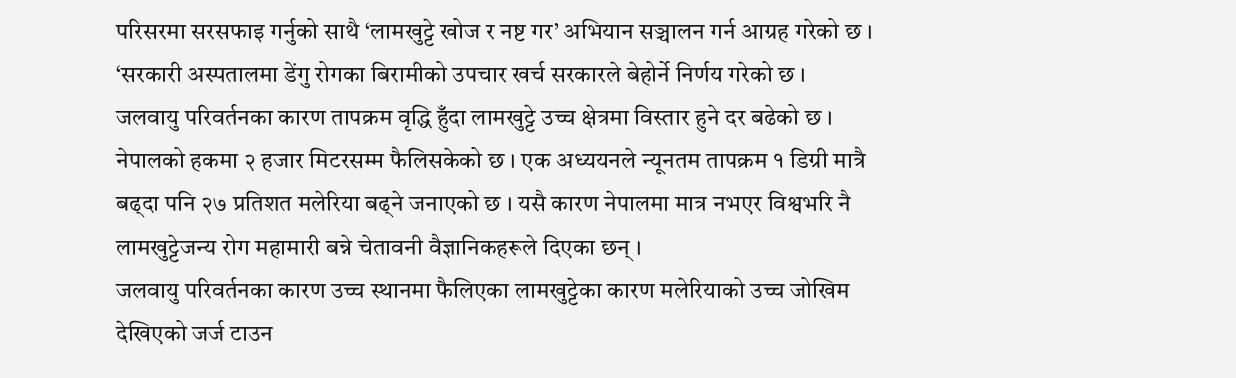परिसरमा सरसफाइ गर्नुको साथै ‘लामखुट्टे खोज र नष्ट गर’ अभियान सञ्चालन गर्न आग्रह गरेको छ । ‘सरकारी अस्पतालमा डेंगु रोगका बिरामीको उपचार खर्च सरकारले बेहोर्ने निर्णय गरेको छ ।
जलवायु परिवर्तनका कारण तापक्रम वृद्धि हुँदा लामखुट्टे उच्च क्षेत्रमा विस्तार हुने दर बढेको छ । नेपालको हकमा २ हजार मिटरसम्म फैलिसकेको छ । एक अध्ययनले न्यूनतम तापक्रम १ डिग्री मात्रै बढ्दा पनि २७ प्रतिशत मलेरिया बढ्ने जनाएको छ । यसै कारण नेपालमा मात्र नभएर विश्वभरि नै लामखुट्टेजन्य रोग महामारी बन्ने चेतावनी वैज्ञानिकहरूले दिएका छन् ।
जलवायु परिवर्तनका कारण उच्च स्थानमा फैलिएका लामखुट्टेका कारण मलेरियाको उच्च जोखिम देखिएको जर्ज टाउन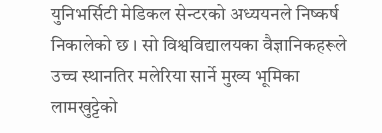युनिभर्सिटी मेडिकल सेन्टरको अध्ययनले निष्कर्ष निकालेको छ । सो विश्वविद्यालयका वैज्ञानिकहरूले उच्च स्थानतिर मलेरिया सार्ने मुख्य भूमिका लामखुट्टेको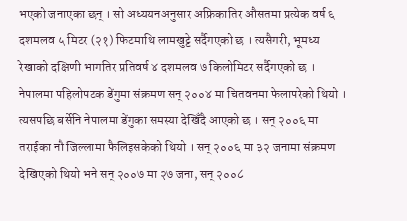भएको जनाएका छन् । सो अध्ययनअनुसार अफ्रिकातिर औसतमा प्रत्येक वर्ष ६ दशमलव ५ मिटर (२१) फिटमाथि लामखुट्टे सर्दैगएको छ । त्यसैगरी, भूमध्य रेखाको दक्षिणी भागतिर प्रतिवर्ष ४ दशमलव ७ किलोमिटर सर्दैगएको छ ।
नेपालमा पहिलोपटक डेंगुमा संक्रमण सन् २००४ मा चितवनमा फेलापरेको थियो । त्यसपछि बर्सेनि नेपालमा डेंगुका समस्या देखिँदै आएको छ । सन् २००६ मा तराईका नौ जिल्लामा फैलिइसकेको थियो । सन् २००६ मा ३२ जनामा संक्रमण देखिएको थियो भने सन् २००७ मा २७ जना, सन् २००८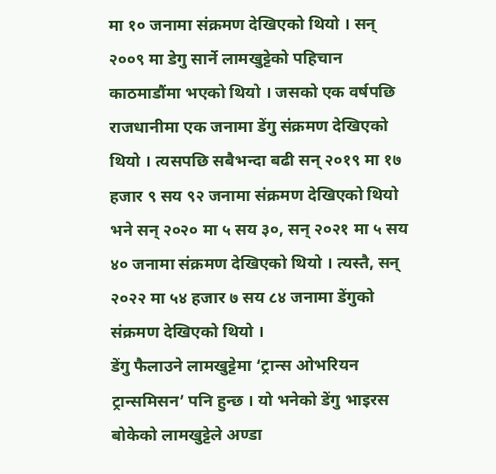मा १० जनामा संक्रमण देखिएको थियो । सन् २००९ मा डेगु सार्ने लामखुट्टेको पहिचान काठमाडौंमा भएको थियो । जसको एक वर्षपछि राजधानीमा एक जनामा डेंगु संक्रमण देखिएको थियो । त्यसपछि सबैभन्दा बढी सन् २०१९ मा १७ हजार ९ सय ९२ जनामा संक्रमण देखिएको थियो भने सन् २०२० मा ५ सय ३०, सन् २०२१ मा ५ सय ४० जनामा संक्रमण देखिएको थियो । त्यस्तै, सन् २०२२ मा ५४ हजार ७ सय ८४ जनामा डेंगुको संक्रमण देखिएको थियो ।
डेंगु फैलाउने लामखुट्टेमा ‘ट्रान्स ओभरियन ट्रान्समिसन’ पनि हुन्छ । यो भनेको डेंगु भाइरस बोकेको लामखुट्टेले अण्डा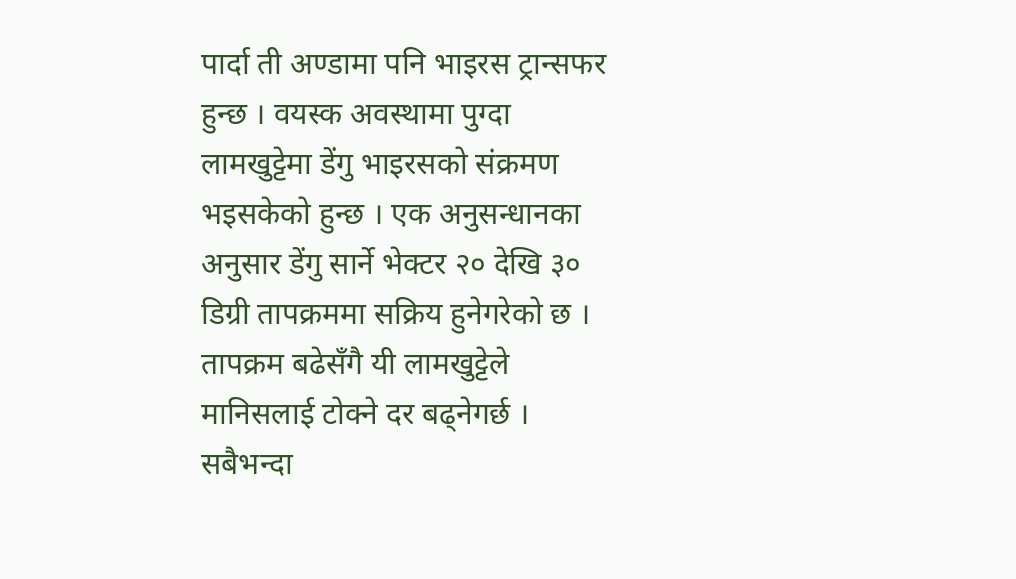पार्दा ती अण्डामा पनि भाइरस ट्रान्सफर हुन्छ । वयस्क अवस्थामा पुग्दा लामखुट्टेमा डेंगु भाइरसको संक्रमण भइसकेको हुन्छ । एक अनुसन्धानका अनुसार डेंगु सार्ने भेक्टर २० देखि ३० डिग्री तापक्रममा सक्रिय हुनेगरेको छ । तापक्रम बढेसँगै यी लामखुट्टेले मानिसलाई टोक्ने दर बढ्नेगर्छ । सबैभन्दा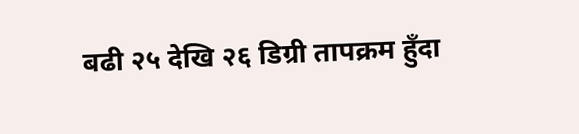बढी २५ देखि २६ डिग्री तापक्रम हुँदा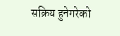सक्रिय हुनेगरेको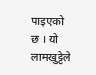पाइएको छ । यो लामखुट्टेले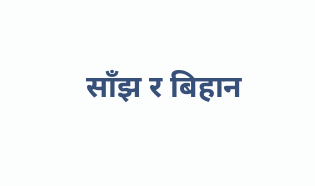साँझ र बिहान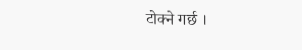टोक्ने गर्छ ।